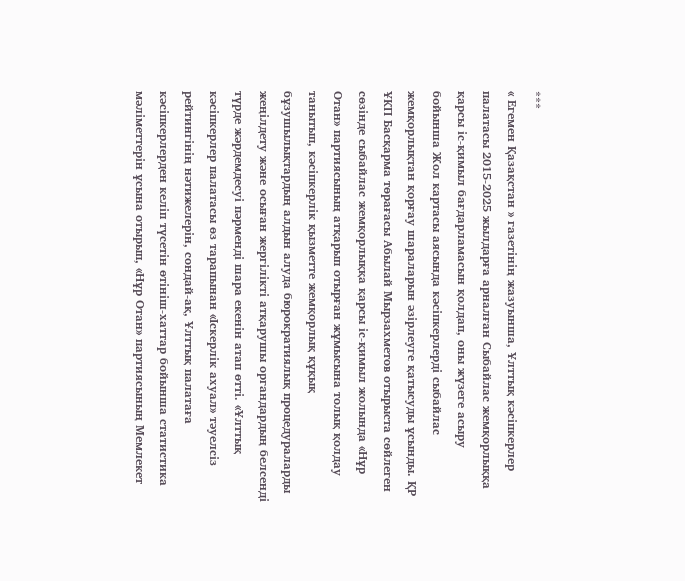***
« Егемен Қазақстан » газетінің жазуынша, Ұлттық кәсіпкерлер палатасы 2015-2025 жылдарға арналған Сыбайлас жемқорлыққа қарсы іс-қимыл бағдарламасын қолдап, оны жүзеге асыру бойынша Жол картасы аясында кәсіпкерлерді сыбайлас жемқорлықтан қорғау шараларын әзірлеуге қатысуды ұсынды. ҚР ҰКП Басқарма төрағасы Абылай Мырзахметов отырыста сөйлеген сөзінде сыбайлас жемқорлыққа қарсы іс-қимыл жолында «Нұр Отан» партиясының атқарып отырған жұмысына толық қолдау танытып, кәсіпкерлік қызметте жемқорлық құқық бұзушылықтардың алдын алуда бюрократиялық процедураларды жеңілдету және осыған жергілікті атқарушы органдардың белсенді түрде жәрдемдесуі пәрменді шара екенін атап өтті. «Ұлттық кәсіпкерлер палатасы өз тарапынан «Іскерлік ахуал» тәуелсіз рейтингінің нәтижелерін, сондай-ақ, Ұлттық палатаға кәсіпкерлерден келіп түсетін өтініш-хаттар бойынша статистика мәліметтерін ұсына отырып, «Нұр Отан» партиясының Мемлекет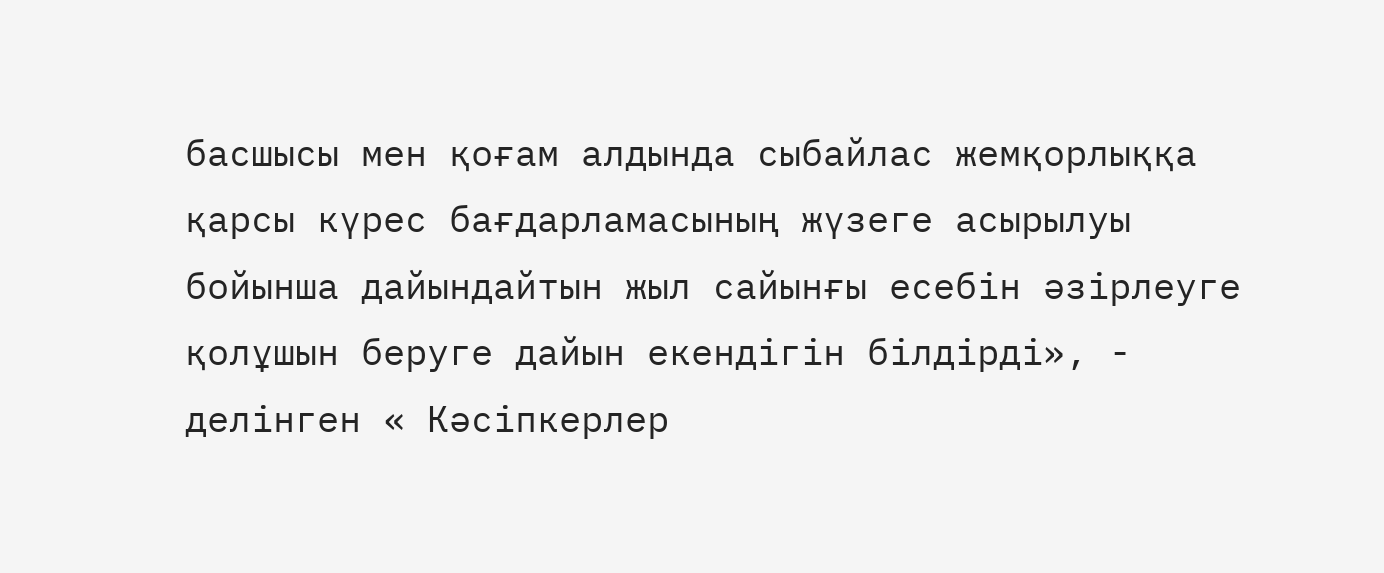басшысы мен қоғам алдында сыбайлас жемқорлыққа қарсы күрес бағдарламасының жүзеге асырылуы бойынша дайындайтын жыл сайынғы есебін әзірлеуге қолұшын беруге дайын екендігін білдірді», - делінген « Кәсіпкерлер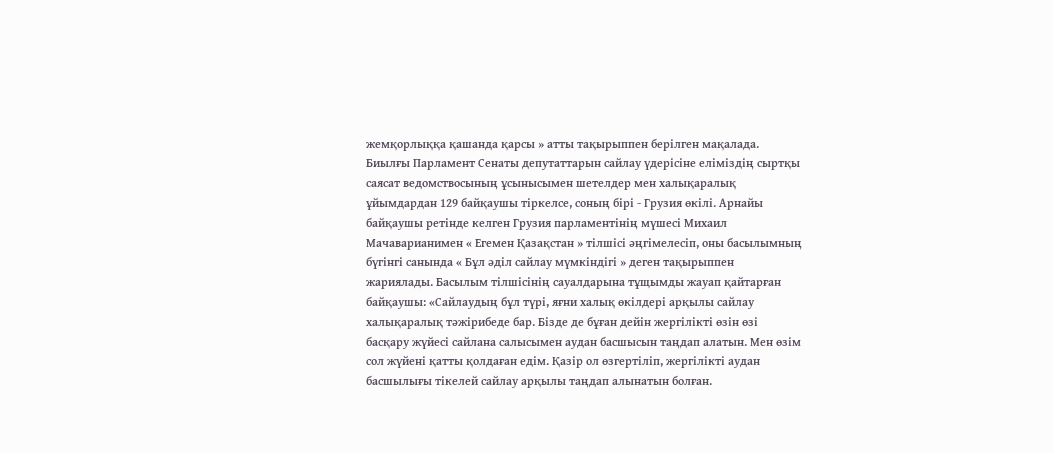жемқорлыққа қашанда қарсы » атты тақырыппен берілген мақалада.
Биылғы Парламент Сенаты депутаттарын сайлау үдерісіне еліміздің сыртқы саясат ведомствосының ұсынысымен шетелдер мен халықаралық ұйымдардан 129 байқаушы тіркелсе, соның бірі - Грузия өкілі. Арнайы байқаушы ретінде келген Грузия парламентінің мүшесі Михаил Мачаварианимен « Егемен Қазақстан » тілшісі әңгімелесіп, оны басылымның бүгінгі санында « Бұл әділ сайлау мүмкіндігі » деген тақырыппен жариялады. Басылым тілшісінің сауалдарына тұщымды жауап қайтарған байқаушы: «Сайлаудың бұл түрі, яғни халық өкілдері арқылы сайлау халықаралық тәжірибеде бар. Бізде де бұған дейін жергілікті өзін өзі басқару жүйесі сайлана салысымен аудан басшысын таңдап алатын. Мен өзім сол жүйені қатты қолдаған едім. Қазір ол өзгертіліп, жергілікті аудан басшылығы тікелей сайлау арқылы таңдап алынатын болған.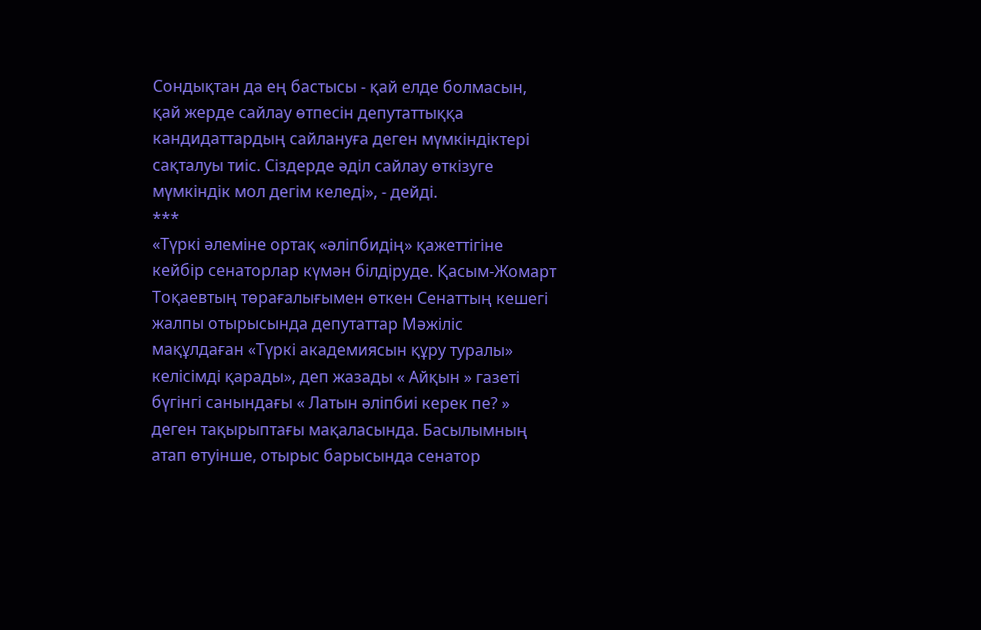Сондықтан да ең бастысы - қай елде болмасын, қай жерде сайлау өтпесін депутаттыққа кандидаттардың сайлануға деген мүмкіндіктері сақталуы тиіс. Сіздерде әділ сайлау өткізуге мүмкіндік мол дегім келеді», - дейді.
***
«Түркі әлеміне ортақ «әліпбидің» қажеттігіне кейбір сенаторлар күмән білдіруде. Қасым-Жомарт Тоқаевтың төрағалығымен өткен Сенаттың кешегі жалпы отырысында депутаттар Мәжіліс мақұлдаған «Түркі академиясын құру туралы» келісімді қарады», деп жазады « Айқын » газеті бүгінгі санындағы « Латын әліпбиі керек пе? » деген тақырыптағы мақаласында. Басылымның атап өтуінше, отырыс барысында сенатор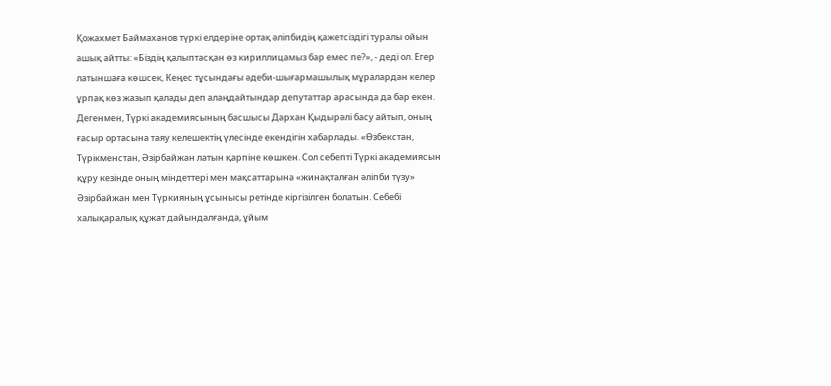Қожахмет Баймаханов түркі елдеріне ортақ әліпбидің қажетсіздігі туралы ойын ашық айтты: «Біздің қалыптасқан өз кириллицамыз бар емес пе?», - деді ол. Егер латыншаға көшсек, Кеңес тұсындағы әдеби-шығармашылық мұралардан келер ұрпақ көз жазып қалады деп алаңдайтындар депутаттар арасында да бар екен. Дегенмен, Түркі академиясының басшысы Дархан Қыдырәлі басу айтып, оның ғасыр ортасына таяу келешектің үлесінде екендігін хабарлады. «Өзбекстан, Түрікменстан, Әзірбайжан латын қарпіне көшкен. Сол себепті Түркі академиясын құру кезінде оның міндеттері мен мақсаттарына «жинақталған әліпби түзу» Әзірбайжан мен Түркияның ұсынысы ретінде кіргізілген болатын. Себебі халықаралық құжат дайындалғанда, ұйым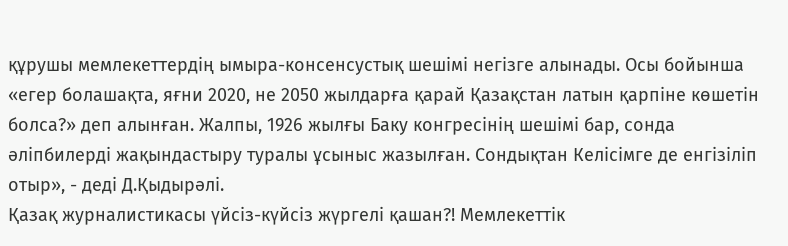құрушы мемлекеттердің ымыра-консенсустық шешімі негізге алынады. Осы бойынша «егер болашақта, яғни 2020, не 2050 жылдарға қарай Қазақстан латын қарпіне көшетін болса?» деп алынған. Жалпы, 1926 жылғы Баку конгресінің шешімі бар, сонда әліпбилерді жақындастыру туралы ұсыныс жазылған. Сондықтан Келісімге де енгізіліп отыр», - деді Д.Қыдырәлі.
Қазақ журналистикасы үйсіз-күйсіз жүргелі қашан?! Мемлекеттік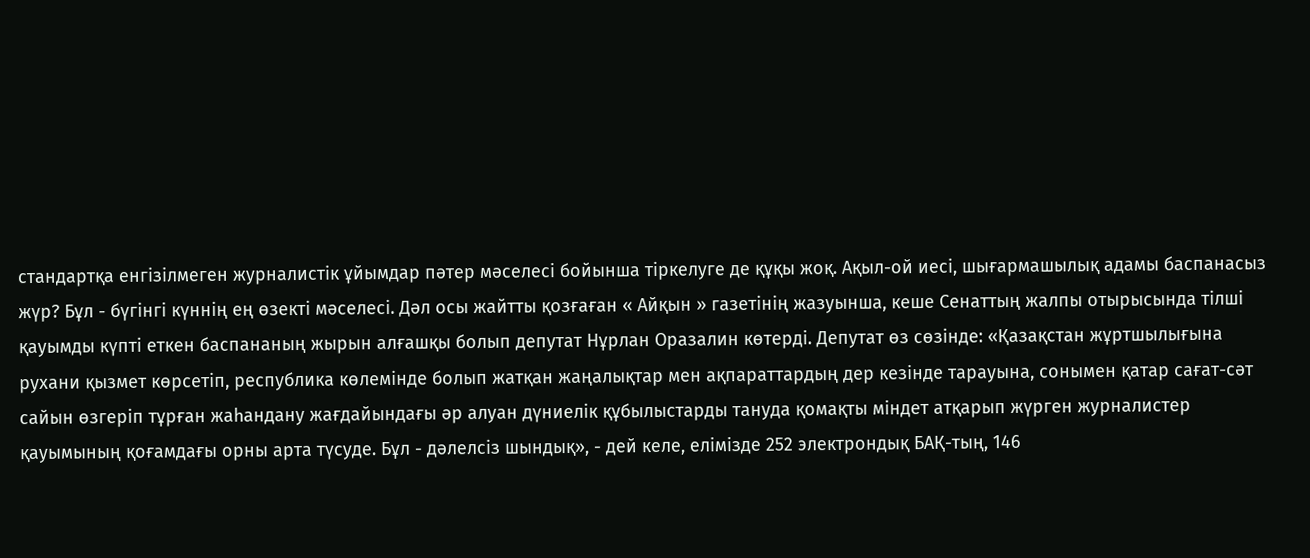стандартқа енгізілмеген журналистік ұйымдар пәтер мәселесі бойынша тіркелуге де құқы жоқ. Ақыл-ой иесі, шығармашылық адамы баспанасыз жүр? Бұл - бүгінгі күннің ең өзекті мәселесі. Дәл осы жайтты қозғаған « Айқын » газетінің жазуынша, кеше Сенаттың жалпы отырысында тілші қауымды күпті еткен баспананың жырын алғашқы болып депутат Нұрлан Оразалин көтерді. Депутат өз сөзінде: «Қазақстан жұртшылығына рухани қызмет көрсетіп, республика көлемінде болып жатқан жаңалықтар мен ақпараттардың дер кезінде тарауына, сонымен қатар сағат-сәт сайын өзгеріп тұрған жаһандану жағдайындағы әр алуан дүниелік құбылыстарды тануда қомақты міндет атқарып жүрген журналистер қауымының қоғамдағы орны арта түсуде. Бұл - дәлелсіз шындық», - дей келе, елімізде 252 электрондық БАҚ-тың, 146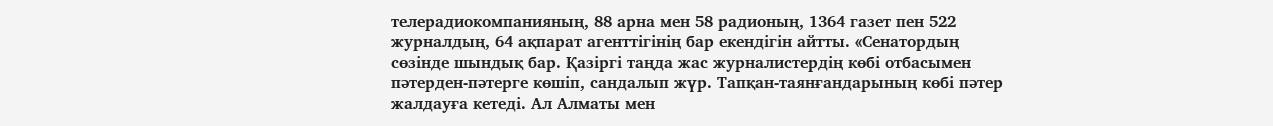телерадиокомпанияның, 88 арна мен 58 радионың, 1364 газет пен 522 журналдың, 64 ақпарат агенттігінің бар екендігін айтты. «Сенатордың сөзінде шындық бар. Қазіргі таңда жас журналистердің көбі отбасымен пәтерден-пәтерге көшіп, сандалып жүр. Тапқан-таянғандарының көбі пәтер жалдауға кетеді. Ал Алматы мен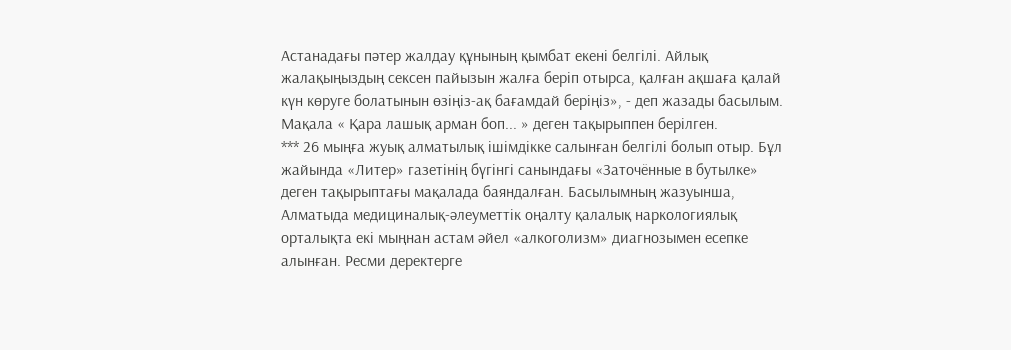Астанадағы пәтер жалдау құнының қымбат екені белгілі. Айлық жалақыңыздың сексен пайызын жалға беріп отырса, қалған ақшаға қалай күн көруге болатынын өзіңіз-ақ бағамдай беріңіз», - деп жазады басылым. Мақала « Қара лашық арман боп... » деген тақырыппен берілген.
*** 26 мыңға жуық алматылық ішімдікке салынған белгілі болып отыр. Бұл жайында «Литер» газетінің бүгінгі санындағы «Заточённые в бутылке» деген тақырыптағы мақалада баяндалған. Басылымның жазуынша, Алматыда медициналық-әлеуметтік оңалту қалалық наркологиялық орталықта екі мыңнан астам әйел «алкоголизм» диагнозымен есепке алынған. Ресми деректерге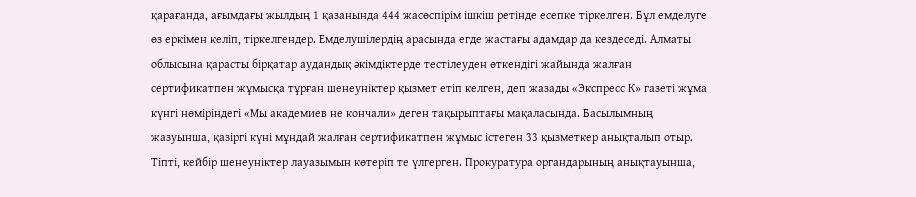қарағанда, ағымдағы жылдың 1 қазанында 444 жасөспірім ішкіш ретінде есепке тіркелген. Бұл емделуге өз еркімен келіп, тіркелгендер. Емделушілердің арасында егде жастағы адамдар да кездеседі. Алматы облысына қарасты бірқатар аудандық әкімдіктерде тестілеуден өткендігі жайында жалған сертификатпен жұмысқа тұрған шенеуніктер қызмет етіп келген, деп жазады «Экспресс К» газеті жұма күнгі нөміріндегі «Мы академиев не кончали» деген тақырыптағы мақаласында. Басылымның жазуынша, қазіргі күні мұндай жалған сертификатпен жұмыс істеген 33 қызметкер анықталып отыр. Тіпті, кейбір шенеуніктер лауазымын көтеріп те үлгерген. Прокуратура органдарының анықтауынша,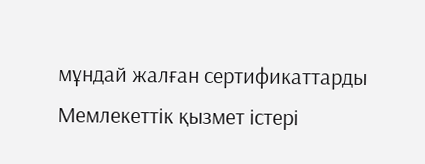мұндай жалған сертификаттарды Мемлекеттік қызмет істері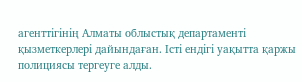агенттігінің Алматы облыстық департаменті қызметкерлері дайындаған. Істі ендігі уақытта қаржы полициясы тергеуге алды.